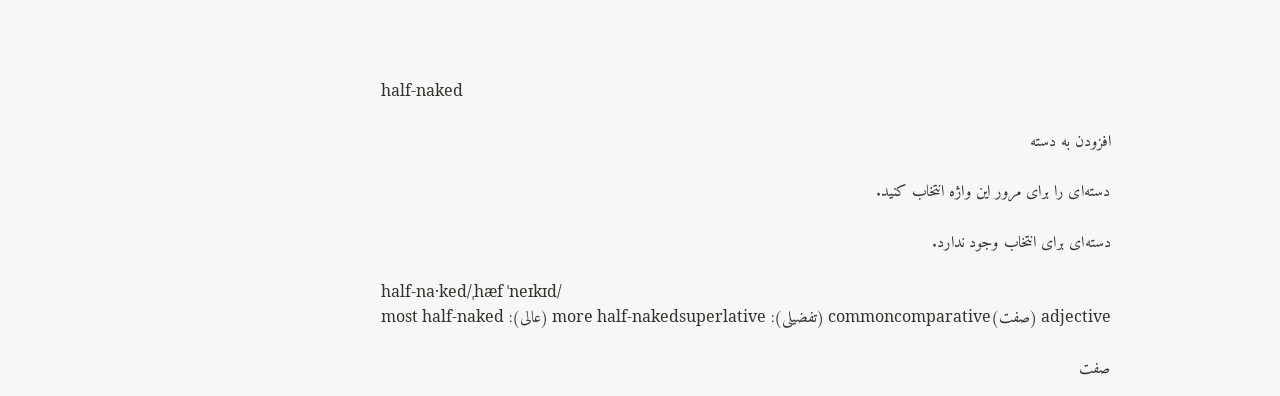half-naked

افزودن به دسته

دسته‌ای را برای مرور این واژه انتخاب کنید.

دسته‌ای برای انتخاب وجود ندارد.

half-na·ked/ˌhæf ˈneɪkɪd/
adjective (صفت)commoncomparative (تفضیلی): more half-nakedsuperlative (عالی): most half-naked

صفت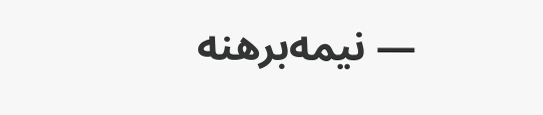— نیمه‌برهنه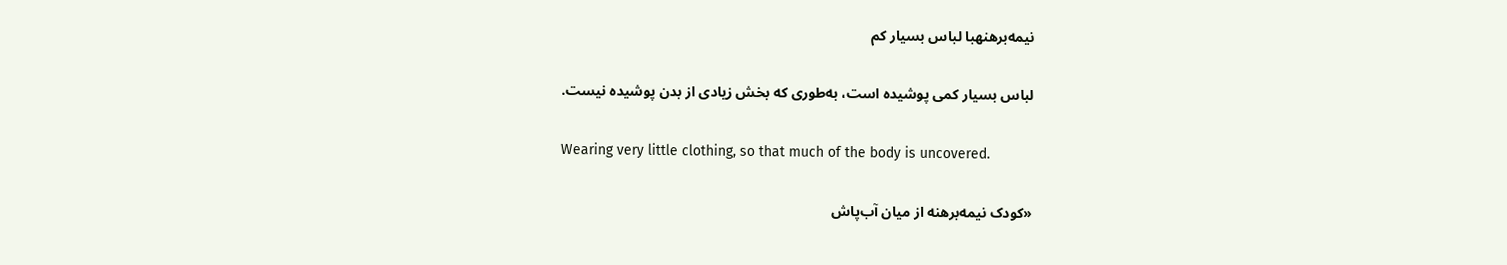نیمه‌برهنهبا لباس بسیار کم

لباس بسیار کمی پوشیده است، به‌طوری که بخش زیادی از بدن پوشیده نیست.

Wearing very little clothing, so that much of the body is uncovered.

«کودک نیمه‌برهنه از میان آب‌پاش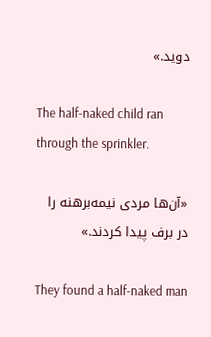دوید.»

The half-naked child ran through the sprinkler.

«آن‌ها مردی نیمه‌برهنه را در برف پیدا کردند.»

They found a half-naked man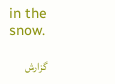in the snow.

گزارش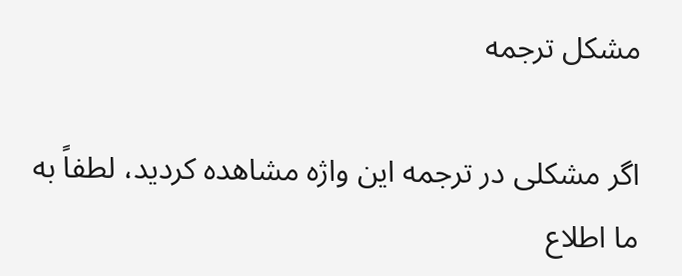مشکل ترجمه

اگر مشکلی در ترجمه این واژه مشاهده کردید، لطفاً به ما اطلاع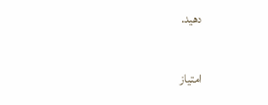دهید.

امتیاز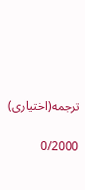ترجمه(اختیاری)

0/2000